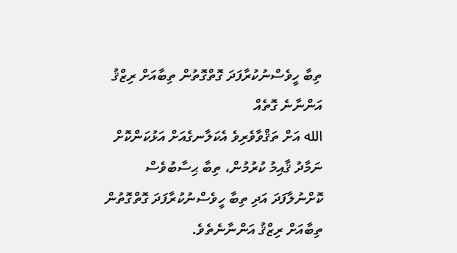ތިބާ ހީވެސްނުކުރާފަދަ ގޮތްގޮތުން ތިބާއަށް ރިޒްޤު އަންނާނެ ގޮތެއް
الله އަށް ތަޤްވާވެރިވެ އެކަލާނގެއަށް އަޅުކަންކޮށް ނަމާދު ޤާއިމު ކުރުމުން، ތިބާ ޙިސާބުވެސް ކޮށްނުލާފަދަ އަދި ތިބާ ހީވެސްނުކުރާފަދަ ގޮތްގޮތުން ތިބާއަށް ރިޒްޤު އަންނާނެތެވެ.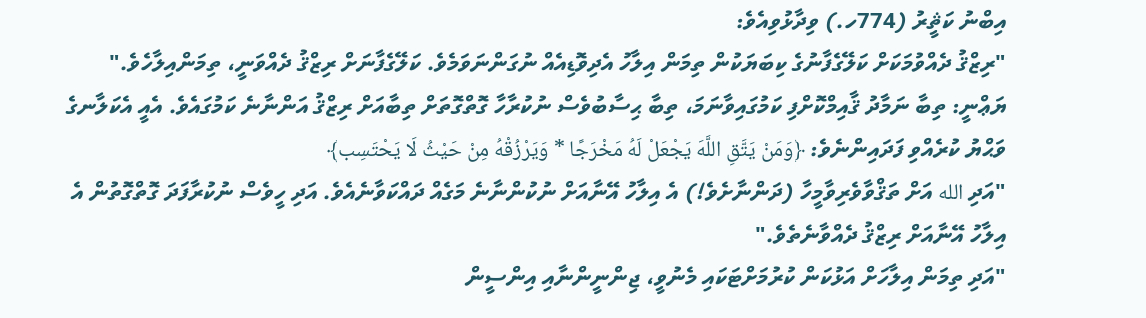އިބްނު ކަޘީރު (774ހ.) ވިދާޅުވިއެވެ:
"ރިޒްޤު ދެއްވުމަކަށް ކަލޭގެފާނުގެ ކިބަޔަކުން ތިމަން އިލާހު އެދިވޮޑިއެއް ނުގަންނަވަމެވެ. ކަލޭގެފާނަށް ރިޒްޤު ދެއްވަނީ، ތިމަންއިލާހެވެ."
ޔަޢްނީ: ތިބާ ނަމާދު ޤާއިމްކޮށްފި ކަމުގައިވާނަމަ، ތިބާ ޙިސާބުވެސް ނުކުރާހާ ގޮތްގޮތަށް ތިބާއަށް ރިޒްޤު އަންނާނެ ކަމުގައެވެ. އެއީ އެކަލާނގެ ވަޙްޔު ކުރެއްވި ފަދައިންނެވެ: ﴿وَمَنْ يَتَّقِ اللَّهَ يَجْعَلْ لَهُ مَخْرَجًا * وَيَرْزُقْهُ مِنْ حَيْثُ لَا يَحْتَسِب﴾
"އަދި الله އަށް ތަޤްވާވެރިވާމީހާ (ދަންނާށެވެ!) އެ އިލާހު އޭނާއަށް ނުކުންނާނެ މަގެއް ދައްކަވާނެއެވެ. އަދި ހީވެސް ނުކުރާފަދަ ގޮތްގޮތުން އެ އިލާހު އޭނާއަށް ރިޒްޤު ދެއްވާނެތެވެ."
"އަދި ތިމަން އިލާހަށް އަޅުކަން ކުރުމަށްޓަކައި މެނުވީ، ޖިންނީންނާއި އިންސީން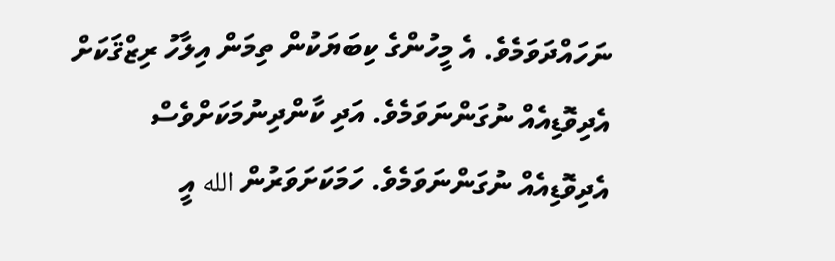ނަހައްދަވަމެވެ. އެ މީހުންގެ ކިބަޔަކުން ތިމަން އިލާހު ރިޒްޤަކަށް އެދިވޮޑިއެއް ނުގަންނަވަމެވެ. އަދި ކާންދިނުމަކަށްވެސް އެދިވޮޑިއެއް ނުގަންނަވަމެވެ. ހަމަކަށަވަރުން الله އީ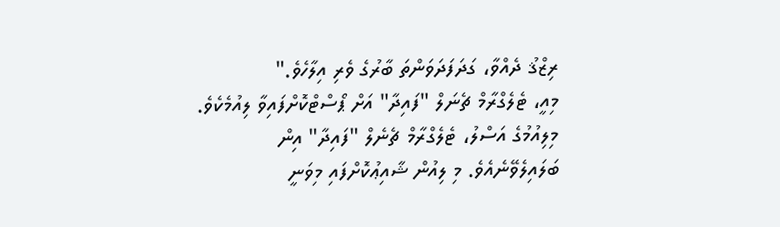ރިޒްޤު ދެއްވާ، ގަދަފަދަވަންތަ ބާރުގެ ވެރި އިލާހެވެ."
މިއީ، ޓެލެގްރާމް ޗެނަލް "ފައިދާ" އަށް ޕޯސްޓްކޮށްފައިވާ ލިއުމެކެވެ. މިލިއުމުގެ އަސްލު، ޓެލެގްރާމް ޗެނެލް "ފައިދާ" އިން ބަލައިލެވޭނެއެވެ. މި ލިއުން ޝާއިޢުކޮށްފައި މިވަނީ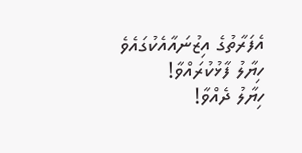އެފަރާތުގެ އިޒުނައާއެކުގައެވެ
ހިޔާލު ފާޅުކުރައްވާ!
ހިޔާލު ދެއްވާ!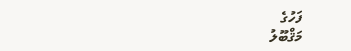ފަހުގެ
މަޤްބޫލު